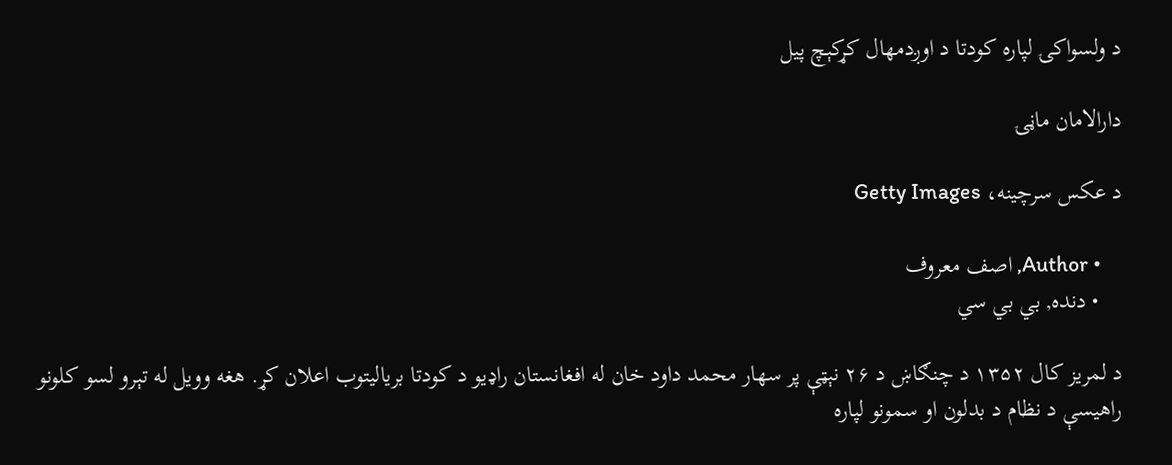د ولسواکۍ لپاره کودتا د اوږدمهال کړکېچ پیل

دارالامان ماڼۍ

د عکس سرچینه، Getty Images

    • Author, اصف معروف
    • دنده, بي بي سي

د لمریز کال ۱۳۵۲ د چنګاښ د ۲۶ نېټې پر سهار محمد داود خان له افغانستان راډیو د کودتا بریالیتوب اعلان کړ. هغه وویل له تېرو لسو کلونو راهیسې د نظام د بدلون او سمونو لپاره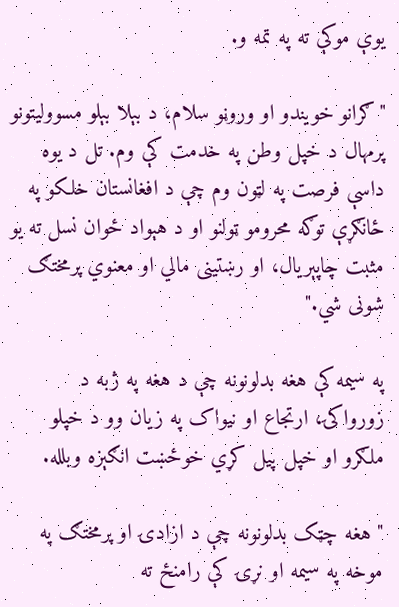یوې موکې ته په تمه و.

"ګرانو خویندو او وروڼو سلام، د بېلا بېلو مسوولیتونو پرمهال د خپل وطن په خدمت کې وم. تل د یوه داسې فرصت په لټون وم چې د افغانستان خلکو په ځانګړې توګه محرومو ټولنو او د هېواد ځوان نسل ته یو مثبت چاپېریال، او رښتینی مالي او معنوي پرمختګ شونی شي."

په سیمه کې هغه بدلونونه چې د هغه په ژبه د زورواکۍ، ارتجاع او نیواک په زیان وو د خپلو ملګرو او خپل پیل کړي خوځښت انګېزه وبلله.

" هغه چټک بدلونونه چې د ازادۍ او پرمختګ په موخه په سیمه او نړۍ کې رامنځ ته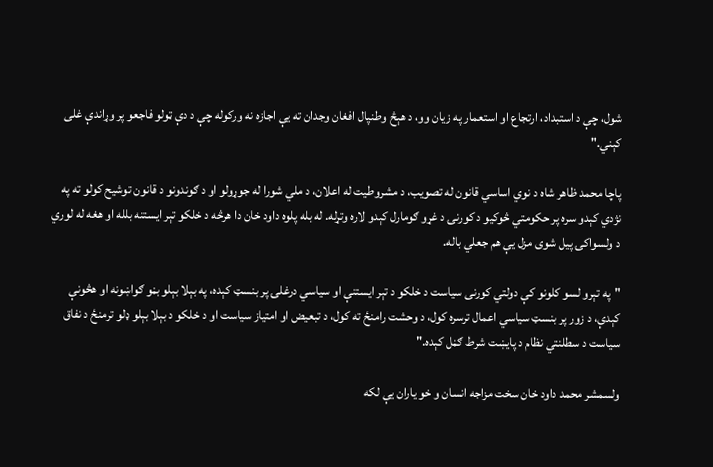شول، چې د استبداد، ارتجاع او استعمار په زیان وو، د هېڅ وطنپال افغان وجدان ته یې اجازه نه ورکوله چې د دې ټولو فاجعو پر وړاندې غلی کېني."

پاچا محمد ظاهر شاه د نوي اساسي قانون له تصویب، د مشروطیت له اعلان، د ملي شورا له جوړولو او د ګوندونو د قانون توشیح کولو ته په نژدي کېدو سره پر حکومتي څوکیو د کورنۍ د غړو ګومارل کېدو لاره وتړله. له بله پلوه داود خان دا هرڅه د خلکو تېر ایستنه بلله او هغه له لوري د ولسواکۍ پیل شوی مزل یې هم جعلي باله.

"په تېرو لسو کلونو کې دولتي کورنی سیاست د خلکو د تېر ایستنې او سیاسي درغلۍ پر بنسټ کېده، په بېلا بېلو بڼو ګواښونه او هڅونې کېدې، د زور پر بنسټ سیاسي اعمال ترسره کول، د وحشت رامنځ ته کول، د تبعیض او امتیاز سیاست او د خلکو د بېلا بېلو ډلو ترمنځ د نفاق سیاست د سطلنتي نظام د پایښت شرط ګڼل کېده."

ولسمشر محمد داود خان سخت مزاجه انسان و خو یاران یې لکه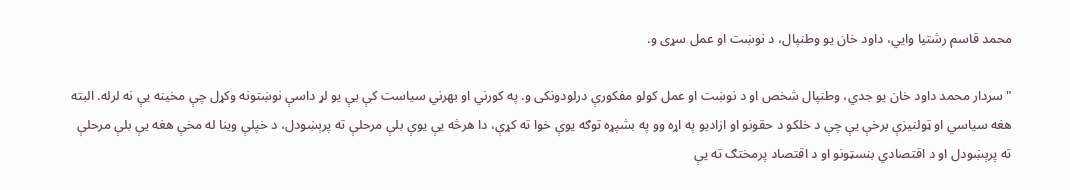محمد قاسم رشتیا وايي، داود خان یو وطنپال، د نوښت او عمل سړی و.

"سردار محمد داود خان یو جدي، وطنپال شخص او د نوښت او عمل کولو مفکورې درلودونکی و. په کورني او بهرني سیاست کې یې یو لړ داسې نوښتونه وکړل چې مخینه یې نه لرله. البته هغه سیاسي او ټولنیزې برخې یې چې د خلکو د حقونو او ازادیو په اړه وو په بشپړه توګه یوې خوا ته کړې، دا هرڅه یې یوې بلې مرحلې ته پرېښودل، د خپلې وینا له مخې هغه یې بلې مرحلې ته پرېښودل او د اقتصادي بنسټونو او د اقتصاد پرمختګ ته یې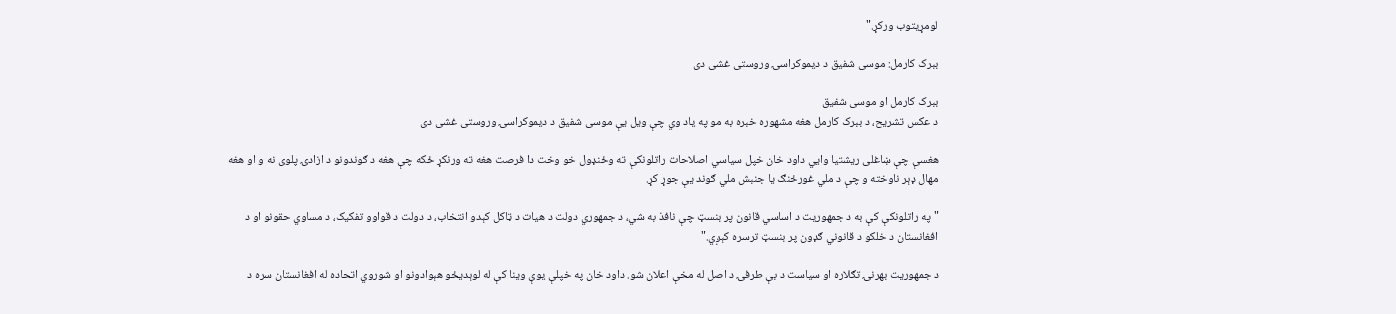لومړیتوب ورکړ."

ببرک کارمل: موسی شفیق د دیموکراسۍ وروستی غشی دی

ببرک کارمل او موسی شفیق
د عکس تشریح، د ببرک کارمل هغه مشهوره خبره به مو په یاد وي چې ویل یې موسی شفیق د دیموکراسۍ وروستی غشی دی

هغسې چې ښاغلی ریشتیا وايي داود خان خپل سیاسي اصلاحات راتلونکې ته وځنډول خو وخت دا فرصت هغه ته ورنکړ ځکه چې هغه د ګوندونو د ازادۍ پلوی نه و او هغه مهال ډېر ناوخته و چې د ملي غورځنګ یا جنبش ملي ګوند یې جوړ کړ.

"په راتلونکې کې به د جمهوریت د اساسي قانون پر بنسټ چې نافذ به شي، د جمهوري دولت د هیات د ټاکل کېدو انتخاب، د دولت د قواوو تفکیک، د مساوي حقونو او د افغانستان د خلکو د قانوني ګډون پر بنسټ ترسره کېږي."

د جمهوریت بهرنۍ تګلاره او سیاست د بې طرفۍ د اصل له مخې اعلان شو. داود خان په خپلې یوې وینا کې له لوېدیځو هېوادونو او شوروي اتحاده له افغانستان سره د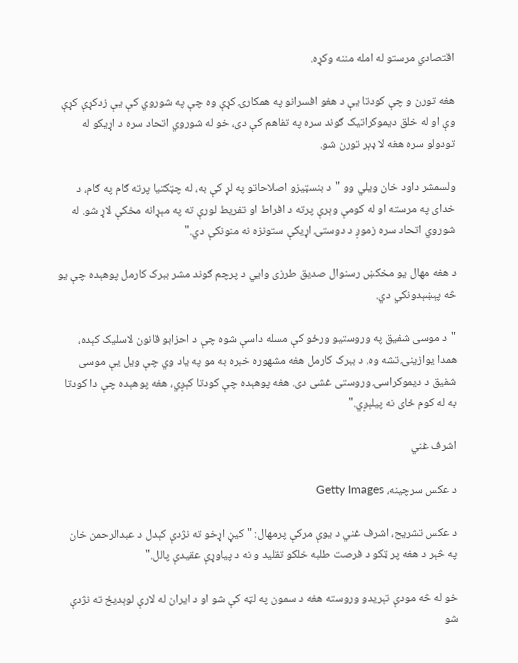اقتصادي مرستو له امله مننه وکړه.

هغه تورن و چې کودتا یې د هغو افسرانو په همکارۍ کړې وه چې په شوروي کې یې زدکړې کړې وې او له خلق دیموکراتیک ګوند سره په تفاهم کې دی، خو له شوروي اتحاد سره د اړیکو له تودولو سره هغه لا ډېر تورن شو.

ولسمشر داود خان ویلي وو "د بنسټیزو اصلاحاتو په لړ کې به، له چټکتیا پرته ګام په ګام، د خدای په مرسته او له کومې وېرې پرته د افراط او تفریط لورې ته په مېړانه مخکې لاړ شو. له شوروي اتحاد سره زموږ د دوستۍ اړیکې ستونزه نه منونکې دي."

د هغه مهال یو مخکښ رسنوال صدیق طرزی وايي د پرچم ګوند مشر ببرک کارمل پوهېده چې یو څه پېښېدونکي دي.

"د موسی شفیق په وروستیو ورځو کې مسله داسې شوه چې د احزابو قانون لاسلیک کېده، همدا یوازینۍ تشه وه. د ببرک کارمل هغه مشهوره خبره به مو په یاد وي چې ویل یې موسی شفیق د دیموکراسۍ وروستی غشی دی. هغه پوهېده چې کودتا کېږي، هغه پوهېده چې دا کودتا به له کوم ځای نه پیلېږي."

اشرف غني

د عکس سرچینه، Getty Images

د عکس تشریح، اشرف غني د یوې مرکې پرمهال: "کیڼ اړخو ته نژدې کېدل د عبدالرحمن خان په څېر د هغه پر ټکو د فرصت طلبه خلکو تقلید و نه د پیاوړې عقیدې پالل."

خو له څه مودې تېریدو وروسته هغه د سمون په لټه کې شو او د ایران له لارې لوېدیځ ته نژدې شو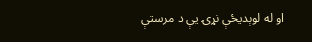او له لوېدیځې نړۍ یې د مرستې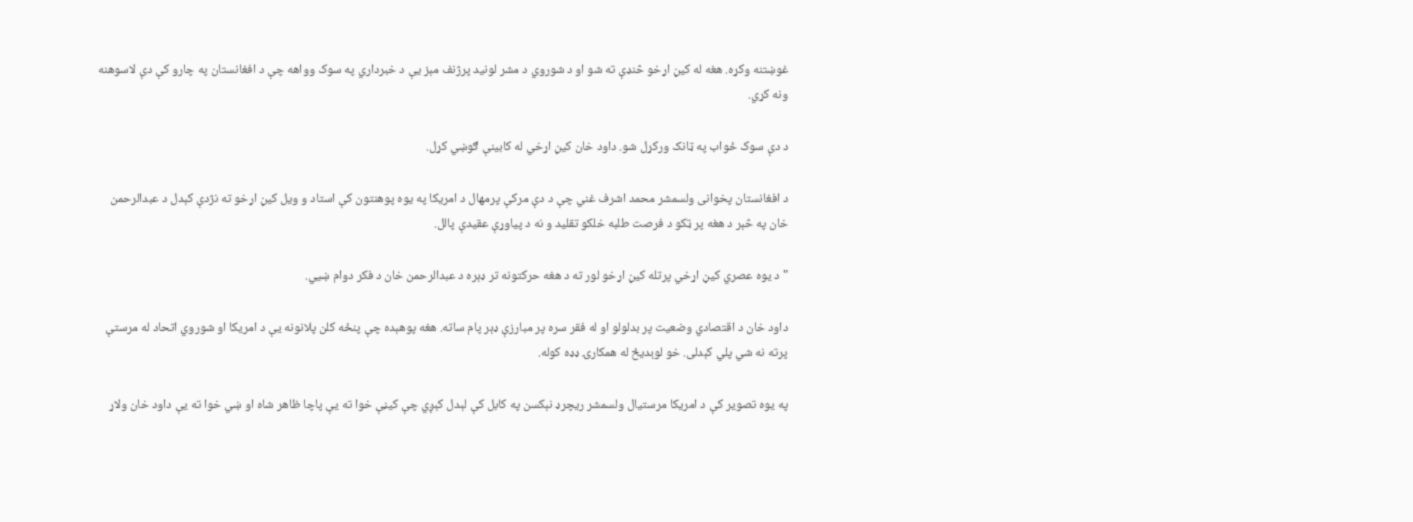غوښتنه وکړه. هغه له کیڼ اړخو څنډې ته شو او د شوروي د مشر لونید پرژنف مېز یې د خبرداري په سوک وواهه چې د افغانستان په چارو کې دې لاسوهنه ونه کړي.

د دې سوک ځواب په ټانک ورکړل شو. داود خان کیڼ اړخي له کابینې ګوښي کړل.

د افغانستان پخوانی ولسمشر محمد اشرف غني چې د دې مرکې پرمهال د امریکا په یوه پوهنتون کې استاد و ویل کیڼ اړخو ته نژدې کېدل د عبدالرحمن خان په څېر د هغه پر ټکو د فرصت طلبه خلکو تقلید و نه د پیاوړې عقیدې پالل.

"د یوه عصري کیڼ اړخي پرتله کیڼ اړخو لور ته د هغه حرکتونه تر ډېره د عبدالرحمن خان د فکر دوام ښيي.

داود خان د اقتصادي وضعیت پر بدلولو او له فقر سره پر مبارزې ډېر پام ساته. هغه پوهېده چې پنځه کلن پلانونه یې د امریکا او شوروي اتحاد له مرستې پرته نه شي پلي کېدلی. خو لوېدیځ له همکارۍ ډډه کوله.

په یوه تصویر کې د امریکا مرستیال ولسمشر ریچرډ نېکسن په کابل کې لېدل کېږي چې کیڼې خوا ته یې پاچا ظاهر شاه او ښي خوا ته یې داود خان ولاړ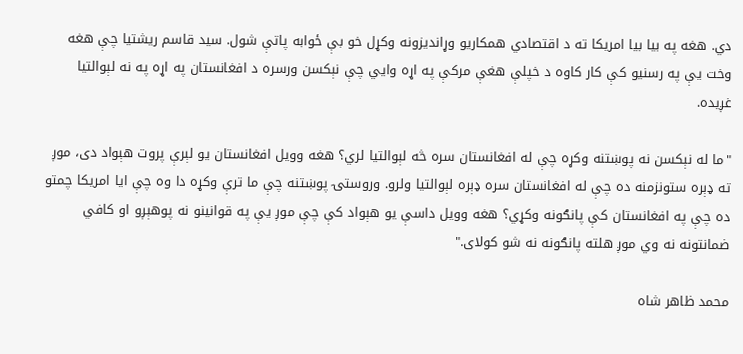دي. هغه په بیا بیا امریکا ته د اقتصادي همکاریو وړاندیزونه وکړل خو بې ځوابه پاتې شول. سید قاسم ریشتیا چې هغه وخت یې په رسنیو کې کار کاوه د خپلې هغې مرکې په اړه وايي چې نېکسن ورسره د افغانستان په اړه په نه لېوالتیا غږیده.

"ما له نېکسن نه پوښتنه وکړه چې له افغانستان سره څه لېوالتیا لري؟ هغه وویل افغانستان یو لېرې پروت هېواد دی، موږ ته ډېره ستونزمنه ده چې له افغانستان سره ډېره لېوالتیا ولرو. وروستۍ پوښتنه چې ما ترې وکړه دا وه چې ایا امریکا چمتو ده چې په افغانستان کې پانګونه وکړي؟ هغه وویل داسې یو هېواد کې چې موږ یې په قوانینو نه پوهېږو او کافي ضمانتونه نه وي موږ هلته پانګونه نه شو کولای."

محمد ظاهر شاه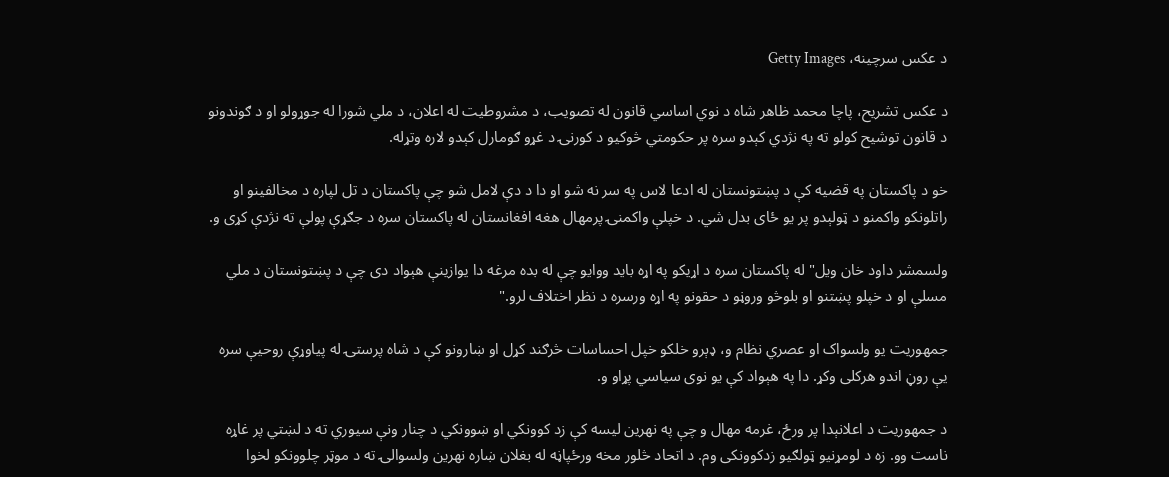د عکس سرچینه، Getty Images

د عکس تشریح، پاچا محمد ظاهر شاه د نوي اساسي قانون له تصویب، د مشروطیت له اعلان، د ملي شورا له جوړولو او د ګوندونو د قانون توشیح کولو ته په نژدي کېدو سره پر حکومتي څوکیو د کورنۍ د غړو ګومارل کېدو لاره وتړله.

خو د پاکستان په قضیه کې د پښتونستان له ادعا لاس په سر نه شو او دا د دې لامل شو چې پاکستان د تل لپاره د مخالفینو او راتلونکو واکمنو د ټولېدو پر یو ځای بدل شي. د خپلې واکمنۍ پرمهال هغه افغانستان له پاکستان سره د جګړې پولې ته نژدې کړی و.

ولسمشر داود خان ویل" له پاکستان سره د اړیکو په اړه باید ووایو چې له بده مرغه دا یوازینې هېواد دی چې د پښتونستان د ملي مسلې او د خپلو پښتنو او بلوڅو وروڼو د حقونو په اړه ورسره د نظر اختلاف لرو."

جمهوریت یو ولسواک او عصري نظام و، ډېرو خلکو خپل احساسات څرګند کړل او ښارونو کې د شاه پرستۍ له پیاوړې روحیې سره یې روڼ اندو هرکلی وکړ. دا په هېواد کې یو نوی سیاسي پړاو و.

د جمهوریت د اعلانېدا پر ورځ، غرمه مهال و چې په نهرین لیسه کې زد کوونکي او ښوونکي د چنار ونې سیوري ته د لښتي پر غاړه ناست وو. زه د لومړنیو ټولګیو زدکوونکی وم. د اتحاد څلور مخه ورځپاڼه له بغلان ښاره نهرین ولسوالۍ ته د موټر چلوونکو لخوا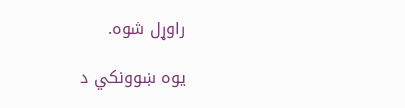راوړل شوه.

یوه ښوونکي د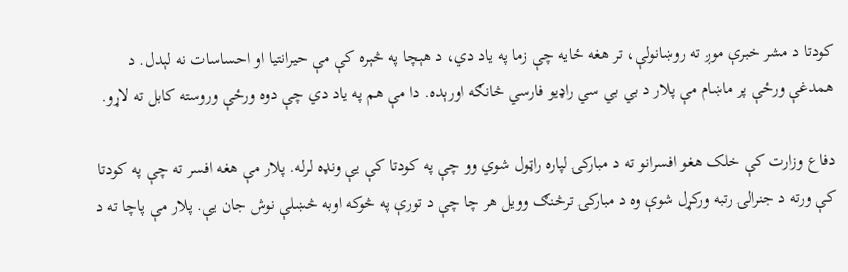کودتا د مشر خبرې موږ ته روښانولې، تر هغه ځایه چې زما په یاد دي، د هېچا په څېره کې مې حیرانتیا او احساسات نه لېدل. د همدغې ورځې پر ماښام مې پلار د بي بي سي راډیو فارسي څانګه اورېده. دا مې هم په یاد دي چې دوه ورځې وروسته کابل ته لاړو.

دفاع وزارت کې خلک هغو افسرانو ته د مبارکۍ لپاره راټول شوي وو چې په کودتا کې یې ونډه لرله. پلار مې هغه افسر ته چې په کودتا کې ورته د جنرالۍ رتبه ورکړل شوې وه د مبارکۍ ترڅنګ وویل هر چا چې د تورې په څوکه اوبه څښلې نوش جان یې. پلار مې پاچا ته د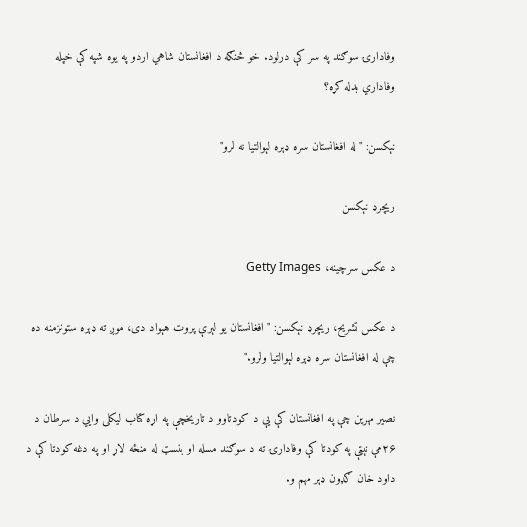وفادارۍ سوګند په سر کې درلود. خو څنګه د افغانستان شاهي اردو په یوه شپه کې خپله وفاداري بدله کړه؟

نېکسن: "له افغانستان سره ډېره لېوالتیا نه لرو"

ریچرډ نېکسن

د عکس سرچینه، Getty Images

د عکس تشریح، ریچرډ نېکسن: "افغانستان یو لېرې پروت هېواد دی، موږ ته ډېره ستونزمنه ده چې له افغانستان سره ډېره لېوالتیا ولرو."

نصیر مهرین چې په افغانستان کې یې د کودتاوو د تاریخچې په اړه کتاب لیکلی وايي د سرطان د ۲۶مې نېټې په کودتا کې وفادارۍ ته د سوګند مسله او بنسټ له منځه لاړ او په دغه کودتا کې د داود خان ګډون ډېر مهم و.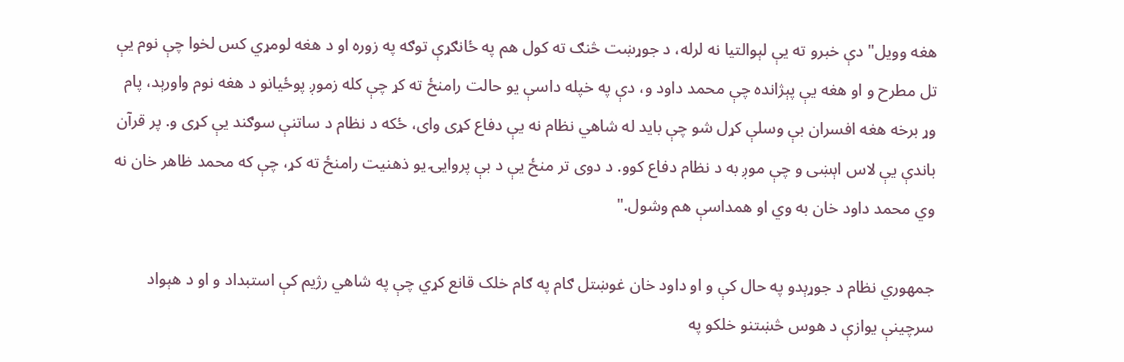هغه وویل" دې خبرو ته یې لېوالتیا نه لرله، د جوړښت څنګ ته کول هم په ځانګړې توګه په زوره او د هغه لومړي کس لخوا چې نوم یې تل مطرح و او هغه یې پېژانده چې محمد داود و، دې په خپله داسې یو حالت رامنځ ته کړ چې کله زموږ پوځیانو د هغه نوم واورېد، پام وړ برخه هغه افسران بې وسلې کړل شو چې باید له شاهي نظام نه یې دفاع کړی وای، ځکه د نظام د ساتنې سوګند یې کړی و. پر قرآن باندې یې لاس اېښی و چې موږ به د نظام دفاع کوو. د دوی تر منځ یې د بې پروایۍ یو ذهنیت رامنځ ته کړ، چې که محمد ظاهر خان نه وي محمد داود خان به وي او همداسې هم وشول."

جمهوري نظام د جوړېدو په حال کې و او داود خان غوښتل ګام په ګام خلک قانع کړي چې په شاهي رژیم کې استبداد و او د هېواد سرچینې یوازې د هوس څښتنو خلکو په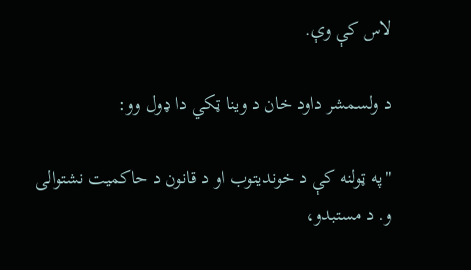لاس کې وې.

د ولسمشر داود خان د وینا ټکي دا ډول وو:

"په ټولنه کې د خوندیتوب او د قانون د حاکمیت نشتوالی و. د مستبدو،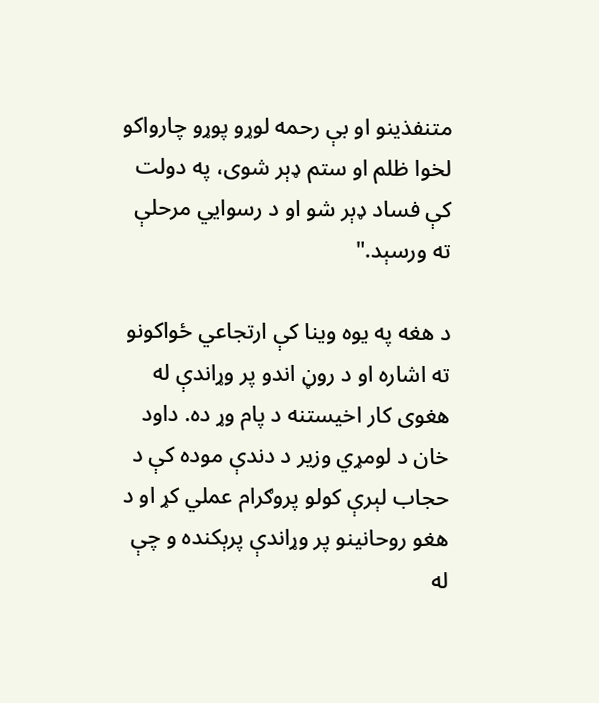متنفذینو او بې رحمه لوړو پوړو چارواکو لخوا ظلم او ستم ډېر شوی، په دولت کې فساد ډېر شو او د رسوايي مرحلې ته ورسېد."

د هغه په یوه وینا کې ارتجاعي ځواکونو ته اشاره او د روڼ اندو پر وړاندې له هغوی کار اخیستنه د پام وړ ده. داود خان د لومړي وزیر د دندې موده کې د حجاب لېرې کولو پروګرام عملي کړ او د هغو روحانینو پر وړاندې پرېکنده و چې له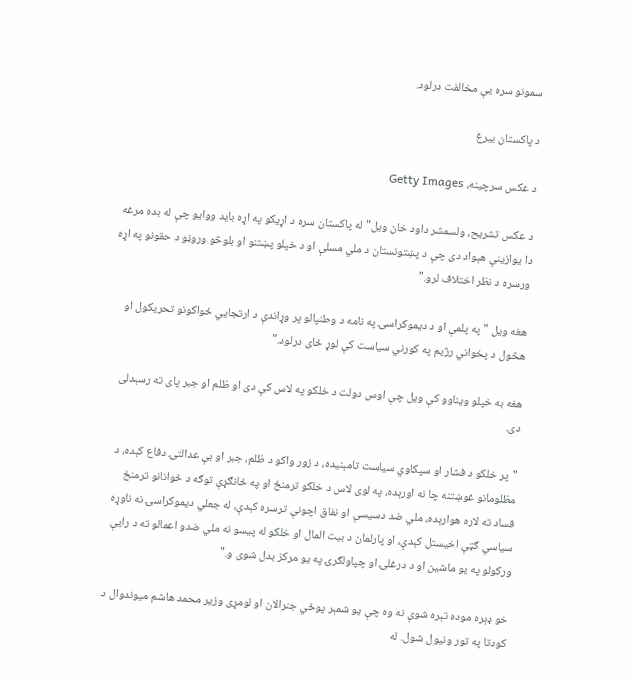سمونو سره یې مخالفت درلود.

د پاکستان بیرغ

د عکس سرچینه، Getty Images

د عکس تشریح، ولسمشر داود خان ویل" له پاکستان سره د اړیکو په اړه باید ووایو چې له بده مرغه دا یوازینې هېواد دی چې د پښتونستان د ملي مسلې او د خپلو پښتنو او بلوڅو وروڼو د حقونو په اړه ورسره د نظر اختلاف لرو."

هغه ویل " په پلمې او د دیموکراسۍ په نامه د وطنپالو پر وړاندې د ارتجايي ځواکونو تحریکول او هڅول د پخواني رژیم په کورني سیاست کې لوړ ځای درلود."

هغه به خپلو ویناوو کې ویل چې اوس دولت د خلکو په لاس کې دی او ظلم او جبر پای ته رسېدلی دی.

"پر خلکو د فشار او سپکاوي سیاست تامېنیده، د زور واکو د ظلم، جبر او بې عدالتۍ دفاع کېده، د مظلومانو غوښتنه چا نه اورېده، په لوی لاس د خلکو ترمنځ او په ځانګړې توګه د ځوانانو ترمنځ فساد ته لاره هوارېده، ملي ضد دسیسې او نفاق اچونې ترسره کېدې، له جعلي دیموکراسۍ نه ناوړه سیاسي ګټې اخیستل کېدې، او پارلمان د بیت المال او خلکو له پیسو نه ملي ضدو اعمالو ته د رایې ورکولو په یو ماشین او د درغلۍ او چپاولګرۍ په یو مرکز بدل شوی و."

خو ډېره موده تېره شوې نه وه چې یو شمېر پوځي جنرالان او لومړی وزیر محمد هاشم میوندوال د کودتا په تور ونیول شول. له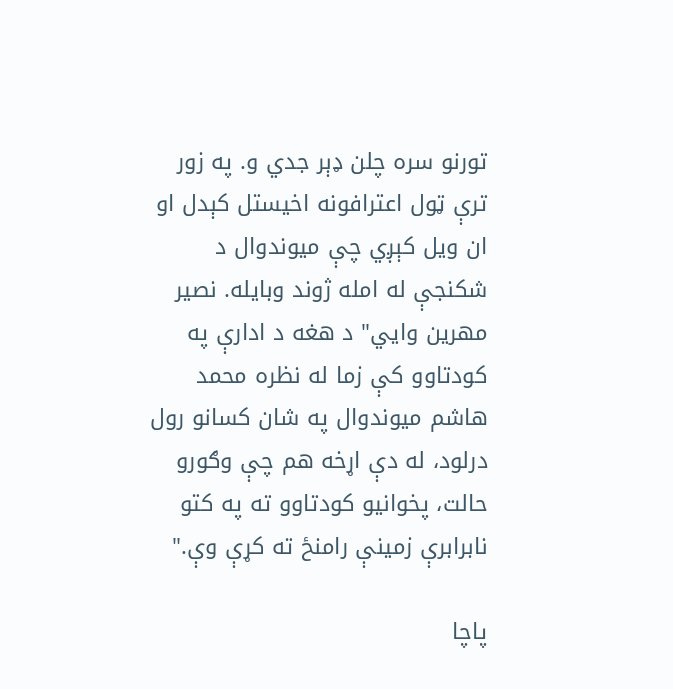تورنو سره چلن ډېر جدي و. په زور ترې ټول اعترافونه اخیستل کېدل او ان ویل کېږي چې میوندوال د شکنجې له امله ژوند وبایله. نصیر مهرین وايي" د هغه د ادارې په کودتاوو کې زما له نظره محمد هاشم میوندوال په شان کسانو رول درلود، له دې اړخه هم چې وګورو حالت، پخوانیو کودتاوو ته په کتو نابرابرې زمینې رامنځ ته کړې وې."

پاچا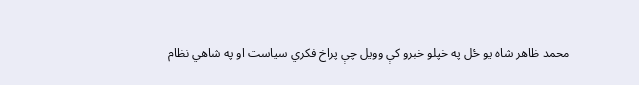محمد ظاهر شاه یو ځل په خپلو خبرو کې وویل چې پراخ فکري سیاست او په شاهي نظام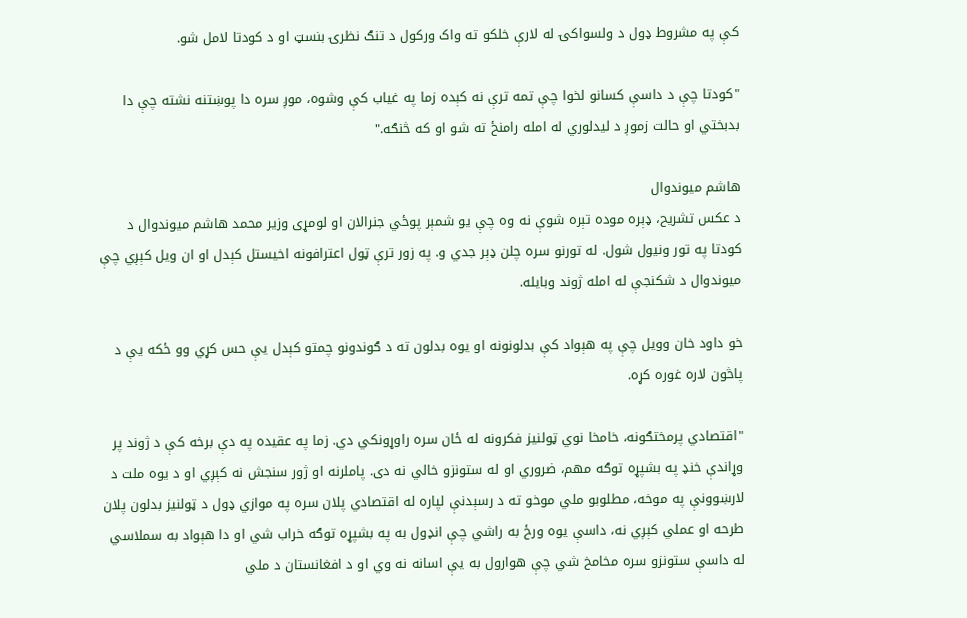کې په مشروط ډول د ولسواکۍ له لارې خلکو ته واک ورکول د تنګ نظرۍ بنسټ او د کودتا لامل شو.

"کودتا چې د داسې کسانو لخوا چې تمه ترې نه کېده زما په غیاب کې وشوه، موږ سره دا پوښتنه نشته چې دا بدبختي او حالت زموږ د لیدلوري له امله رامنځ ته شو او که څنګه."

هاشم میوندوال
د عکس تشریح، ډېره موده تېره شوې نه وه چې یو شمېر پوځي جنرالان او لومړی وزیر محمد هاشم میوندوال د کودتا په تور ونیول شول. له تورنو سره چلن ډېر جدي و. په زور ترې ټول اعترافونه اخیستل کېدل او ان ویل کېږي چې میوندوال د شکنجې له امله ژوند وبایله.

خو داود خان وویل چې په هېواد کې بدلونونه او یوه بدلون ته د ګوندونو چمتو کېدل یې حس کړي وو ځکه یې د پاڅون لاره غوره کړه.

"اقتصادي پرمختګونه، خامخا نوي ټولنیز فکرونه له ځان سره راوړونکي دي. زما په عقیده په دې برخه کې د ژوند پر وړاندې خنډ په بشپړه توګه مهم، ضروري او له ستونزو خالي نه دی. پاملرنه او ژور سنجش نه کېږي او د یوه ملت د لارښوونې په موخه، مطلوبو ملي موخو ته د رسېدنې لپاره له اقتصادي پلان سره په موازي ډول د ټولنیز بدلون پلان طرحه او عملي کېږي نه، داسې یوه ورځ به راشي چې انډول به په بشپړه توګه خراب شي او دا هېواد به سملاسي له داسې ستونزو سره مخامخ شي چې هوارول به یې اسانه نه وي او د افغانستان د ملي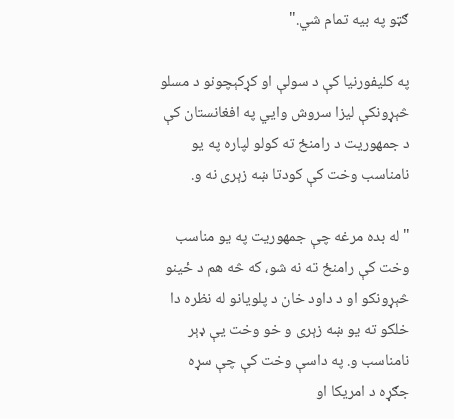ګټو په بیه تمام شي."

په کلیفورنیا کې د سولې او کړکېچونو د مسلو څېړونکې لیزا سروش وايي په افغانستان کې د جمهوریت د رامنځ ته کولو لپاره په یو نامناسب وخت کې کودتا ښه زېری نه و.

"له بده مرغه چې جمهوریت په یو مناسب وخت کې رامنځ ته نه شو، که څه هم د ځینو څېړونکو او د داود خان د پلویانو له نظره دا خلکو ته یو ښه زېری و خو وخت یې ډېر نامناسب و. په داسې وخت کې چې سړه جګړه د امریکا او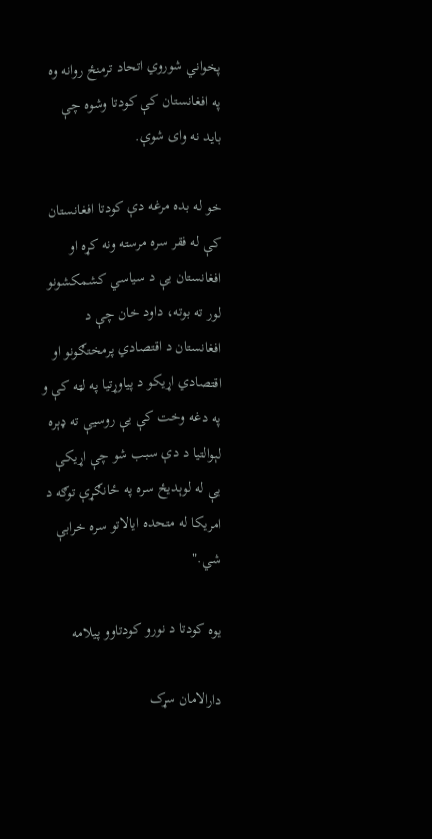پخواني شوروي اتحاد ترمنځ روانه وه په افغانستان کې کودتا وشوه چې باید نه وای شوې.

خو له بده مرغه دې کودتا افغانستان کې له فقر سره مرسته ونه کړه او افغانستان یې د سیاسي کشمکشونو لور ته بوته، داود خان چې د افغانستان د اقتصادي پرمختګونو او اقتصادي اړیکو د پیاوړتیا په لټه کې و په دغه وخت کې یې روسیې ته ډېره لېوالتیا د دې سبب شو چې اړیکې یې له لوېدیځ سره په ځانګړې توګه د امریکا له متحده ایالاتو سره خرابې شي."

یوه کودتا د نورو کودتاوو پیلامه

دارالامان سړک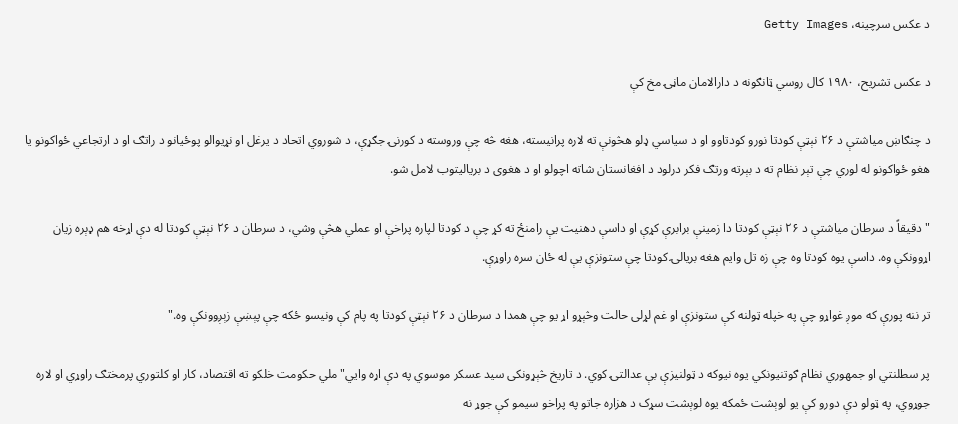د عکس سرچینه، Getty Images

د عکس تشریح، ۱۹۸۰ کال روسي ټانګونه د دارالامان ماڼۍ مخ کې

د چنګاښ میاشتې د ۲۶ نېټې کودتا نورو کودتاوو او د سیاسي ډلو هڅونې ته لاره پرانیسته، هغه څه چې وروسته د کورنۍ جګړې، د شوروي اتحاد د یرغل او نړیوالو پوځیانو د راتګ او د ارتجاعي ځواکونو یا هغو ځواکونو له لوري چې تېر نظام ته د بېرته ورتګ فکر درلود د افغانستان شاته اچولو او د هغوی د بریالیتوب لامل شو.

"دقیقاً د سرطان میاشتې د ۲۶ نېټې کودتا دا زمینې برابرې کړې او داسې دهنیت یې رامنځ ته کړ چې د کودتا لپاره پراخې او عملي هڅې وشي، د سرطان د ۲۶ نېټې کودتا له دې اړخه هم ډېره زیان اړوونکې وه. داسې یوه کودتا وه چې زه تل وایم هغه بریالۍ کودتا چې ستونزې یې له ځان سره راوړې.

تر ننه پورې که موږ غواړو چې په خپله ټولنه کې ستونزې او غم لړلی حالت وڅېړو اړ یو چې همدا د سرطان د ۲۶ نېټې کودتا په پام کې ونیسو ځکه چې پېښې زېږوونکې وه."

پر سطلنتي او جمهوري نظام ګوتنیونکي یوه نیوکه د ټولنیزې بې عدالتۍ کوي. د تاریخ څېړونکی سید عسکر موسوي په دې اړه وايي"ملي حکومت خلکو ته اقتصاد، کار او کلتوري پرمختګ راوړي او لاره جوړوي، په ټولو دې دورو کې یو لوېشت ځمکه یوه لوېشت سړک د هزاره جاتو په پراخو سیمو کې جوړ نه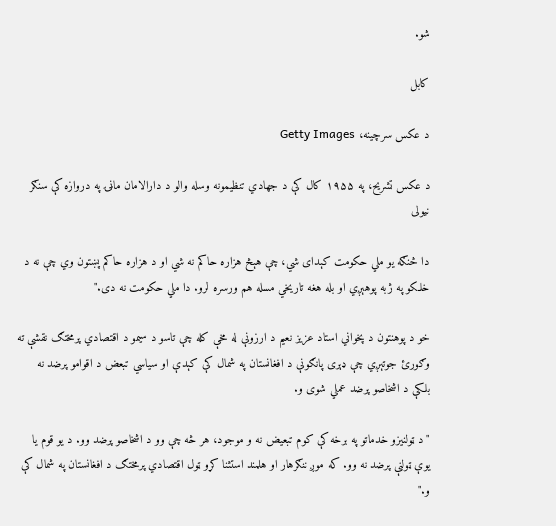شو.

کابل

د عکس سرچینه، Getty Images

د عکس تشریح، په ۱۹۵۵ کال کې د جهادي تنظيمونه وسله والو د دارالامان ماڼۍ په دروازه کې سنګر نيولی

دا څنګه یو ملي حکومت کېدای شي، چې هېڅ هزاره حاکم نه شي او د هزاره حاکم پښتون وي چې نه د خلکو په ژبه پوهېږي او بله هغه تاریخي مسله هم ورسره لرو. دا ملي حکومت نه دی."

خو د پوهنتون د پخواني استاد عزیز نعیم د ارزونې له مخې کله چې تاسو د سیمو د اقتصادي پرمختګ نقشې ته وګورئ جوتېږي چې ډېری پانګونې د افغانستان په شمال کې کېدې او سیاسي تبعض د اقوامو پرضد نه بلکې د اشخاصو پرضد عملي شوی و.

"د ټولنیزو خدماتو په برخه کې کوم تبعیض نه و موجود، هر څه چې وو د اشخاصو پرضد وو. د یو قوم یا یوې ټولنې پرضد نه وو. که موږ ننګرهار او هلمند استثنا کړو ټول اقتصادي پرمختګ د افغانستان په شمال کې و."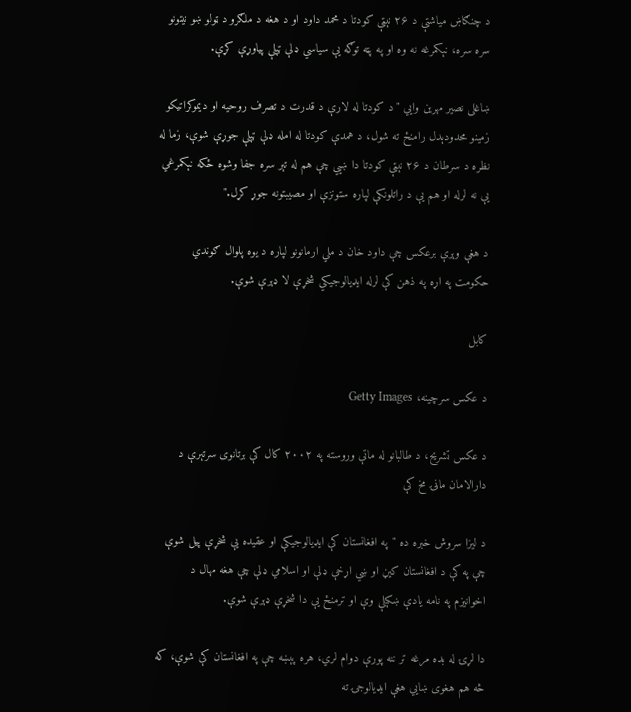د چنګاښ میاشتې د ۲۶ نېټې کودتا د محمد داود او د هغه د ملګرو د ټولو ښو نیتونو سره سره، نېکمرغه نه وه او په پټه توګه یې سیاسي ډلې ټپلې پیاوړې کړې.

ښاغلی نصیر مهرین وايي "د کودتا له لارې د قدرت د تصرف روحیه او دیموکراتیکو زمینو محدودېدل رامنځ ته شول، د همدې کودتا له امله ډلې ټپلې جوړې شوې، زما له نظره د سرطان د ۲۶ نېټې کودتا دا ښيي چې هم له تېر سره جفا وشوه ځکه نېکمرغي یې نه لرله او هم یې د راتلونکې لپاره ستونزې او مصیبتونه جوړ کړل."

د هغې وېرې برعکس چې داود خان د ملي ارمانونو لپاره د یوه پلوال ګوندي حکومت په اړه په ذهن کې لرله ایډیالوجیکي شخړې لا ډېرې شوې.

کابل

د عکس سرچینه، Getty Images

د عکس تشریح، د طالبانو له ماتې وروسته په ۲۰۰۲ کال کې برتانوی سرتېرې د دارالامان ماڼۍ مخ کې

د لیزا سروش خبره ده "په افغانستان کې ایډیالوجیکې او عقیده یې شخړې پیل شوې چې په کې د افغانستان کیڼ او ښي اړخې ډلې او اسلامي ډلې چې هغه مهال د اخوانیزم په نامه یادې ښکېلې وې او ترمنځ یې دا شخړې ډېرې شوې.

دا لړۍ له بده مرغه تر ننه پورې دوام لري، هره پېښه چې په افغانستان کې شوې، که څه هم هغوی ښايي هغې ایډیالوجۍ ته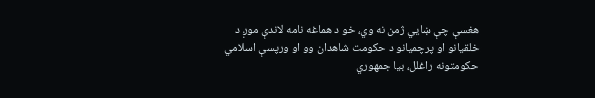هغسې چې ښايي ژمن نه وي، خو د هماغه نامه لاندې موږ د خلقیانو او پرچمیانو د حکومت شاهدان وو او ورپسې اسلامي حکومتونه راغلل، بیا جمهوري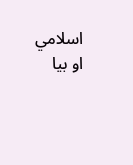اسلامي او بیا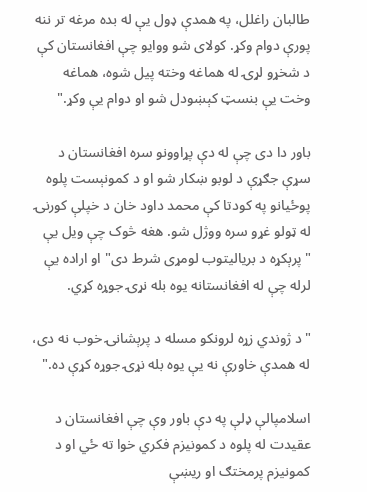طالبان راغلل، په همدې ډول یې له بده مرغه تر ننه پورې دوام وکړ. کولای شو ووایو چې افغانستان کې د شخړو لړۍ له هماغه وخته پیل شوه، هماغه وخت یې بنسټ کېښودل شو او دوام یې وکړ."

باور دا دی چې له دې پړاوونو سره افغانستان د سړې جګړې د لوبو ښکار شو او د کمونېست پلوه پوځیانو په کودتا کې محمد داود خان د خپلې کورنۍ له ټولو غړو سره ووژل شو. هغه څوک چې ویل یې "پرېکړه د بریالیتوب لومړی شرط دی" او اراده یې لرله چې له افغانستانه یوه بله نړۍ جوړه کړي.

"د ژوندي زړه لرونکو مسله د پرېشانۍ خوب نه دی، له همدې خاورې نه یې یوه بله نړۍ جوړه کړې ده."

اسلامپالې ډلې په دې باور وې چې افغانستان د عقیدت له پلوه د کمونیزم فکري خوا ته ځي او د کمونیزم پرمختګ او ريښې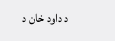د داود خان د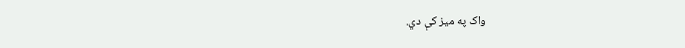واک په میز کې دي.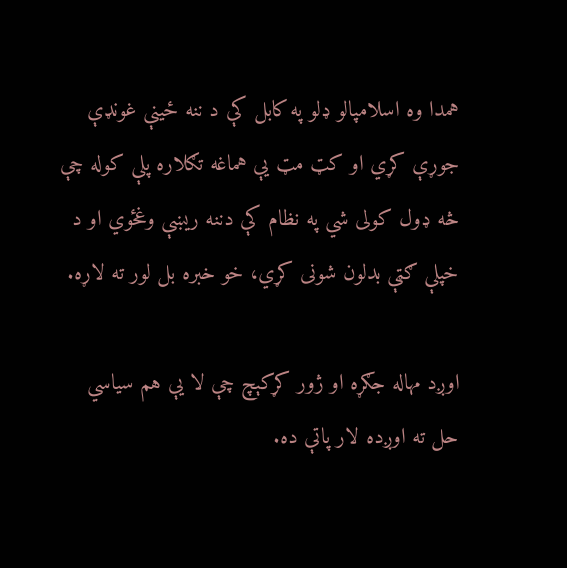همدا وه اسلامپالو ډلو په کابل کې د ننه ځينې غونډې جوړې کړي او کټ مټ یې هماغه تګلاره پلې کوله چې څه ډول کولی شي په نظام کې دننه ريښې وغځوي او د خپلې ګټې بدلون شونی کړي، خو خبره بل لور ته لاړه.

اوږد مهاله جګړه او ژور کړکېچ چې لا یې هم سیاسي حل ته اوږده لار پاتې ده.